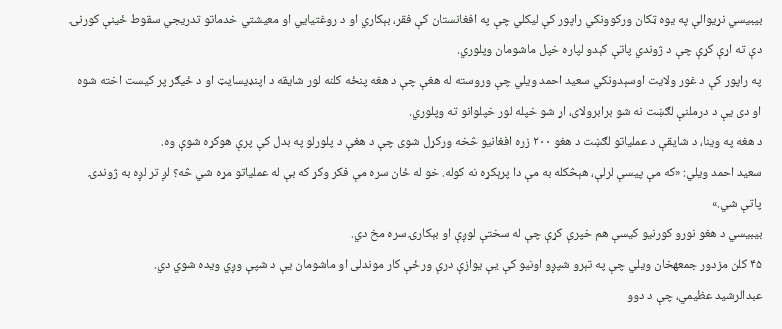بيبيسي نړیوالې په یوه ټکان ورکوونکي راپور کې لیکلي چې په افغانستان کې فقر، بېکاري او د روغتیايي او معیشتي خدماتو تدریجي سقوط ځینې کورنۍ دې ته اړې کړې چې د ژوندي پاتې کېدو لپاره خپل ماشومان وپلوري.
په راپور کې د غور ولایت اوسېدونکي سعید احمد ویلي چې وروسته له هغې چې د هغه پنځه کلنه لور شایقه د اپنډیسایټ او د ځیګر پر کیست اخته شوه او دی یې د درملنې لګښت نه شو برابرولای، اړ شو خپله لور خپلوانو ته وپلوري.
د هغه په وینا، د شایقې د عملیاتو لګښت د هغو ۲۰۰ زره افغانیو څخه ورکړل شوی چې د هغې د پلورلو په بدل کې پرې هوکړه شوې وه.
سعید احمد ویلي: «که مې پیسې لرلې، هېڅکله به مې دا پرېکړه نه کوله. خو له ځان سره مې فکر وکړ که بې له عملیاتو مړه شي څه؟ لږ تر لږه به ژوندۍ پاتې شي.»
بيبيسي د هغو نورو کورنیو کیسې هم خپرې کړې چې له سختې لوږې او بېکارۍ سره مخ دي.
۴۵ کلن مزدور جمعهخان ویلي چې په تېرو شپږو اونیو کې یې یوازې درې ورځې کار موندلی او ماشومان یې د شپې وږي ویده شوي دي.
عبدالرشید عظیمي، چې د دوو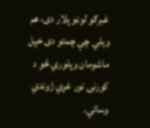غبرګو لوڼو پلار دی، هم ویلي چې چمتو دی خپل ماشومان وپلوري څو د کورنۍ نور غړي ژوندي وساتي.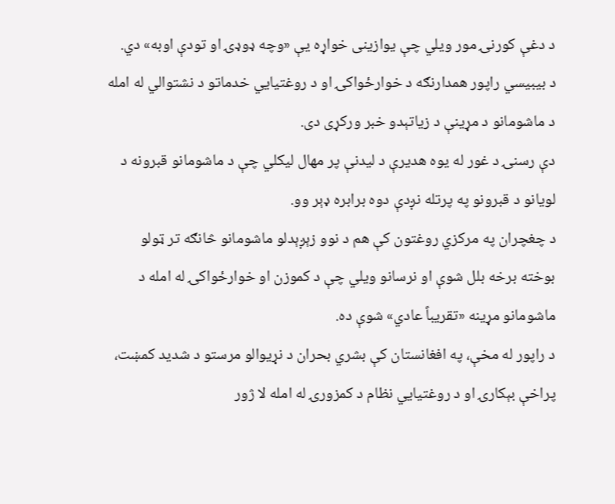د دغې کورنۍ مور ویلي چې یوازینی خواړه یې «وچه ډوډۍ او تودې اوبه» دي.
د بيبيسي راپور همدارنګه د خوارځواکۍ او د روغتیايي خدماتو د نشتوالي له امله د ماشومانو د مړینې د زیاتېدو خبر ورکړی دی.
دې رسنۍ د غور له یوه هدیرې د لیدنې پر مهال لیکلي چې د ماشومانو قبرونه د لویانو د قبرونو په پرتله نږدې دوه برابره ډېر وو.
د چغچران په مرکزي روغتون کې هم د نوو زېږېدلو ماشومانو څانګه تر ټولو بوخته برخه بلل شوې او نرسانو ویلي چې د کموزن او خوارځواکۍ له امله د ماشومانو مړینه «تقریباً عادي» شوې ده.
د راپور له مخې، په افغانستان کې بشري بحران د نړیوالو مرستو د شدید کمښت، پراخې بېکارۍ او د روغتیايي نظام د کمزورۍ له امله لا ژور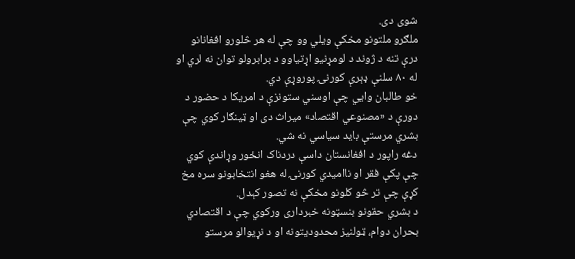شوی دی.
ملګرو ملتونو مخکې ویلي وو چې له هر څلورو افغانانو درې تنه د ژوند د لومړنیو اړتیاوو د برابرولو توان نه لري او له ۸۰ سلنې ډېرې کورنۍ پوروړې دي.
خو طالبان وایي چې اوسني ستونزې د امریکا د حضور د دورې د «مصنوعي اقتصاد» میراث دی او ټینګار کوي چې بشري مرستې باید سیاسي نه شي.
دغه راپور د افغانستان داسې دردناک انځور وړاندې کوي چې پکې فقر او ناامیدي کورنۍ له هغو انتخابونو سره مخ کړې چې تر څو کلونو مخکې نه تصور کېدل.
د بشري حقونو بنسټونه خبرداری ورکوي چې د اقتصادي بحران دوام، ټولنیز محدودیتونه او د نړیوالو مرستو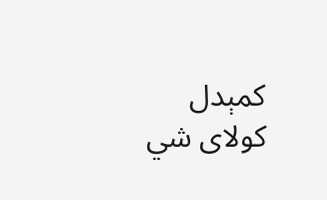کمېدل کولای شي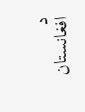د افغانستان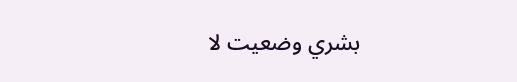بشري وضعیت لا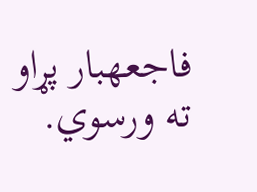فاجعهبار پړاو ته ورسوي.